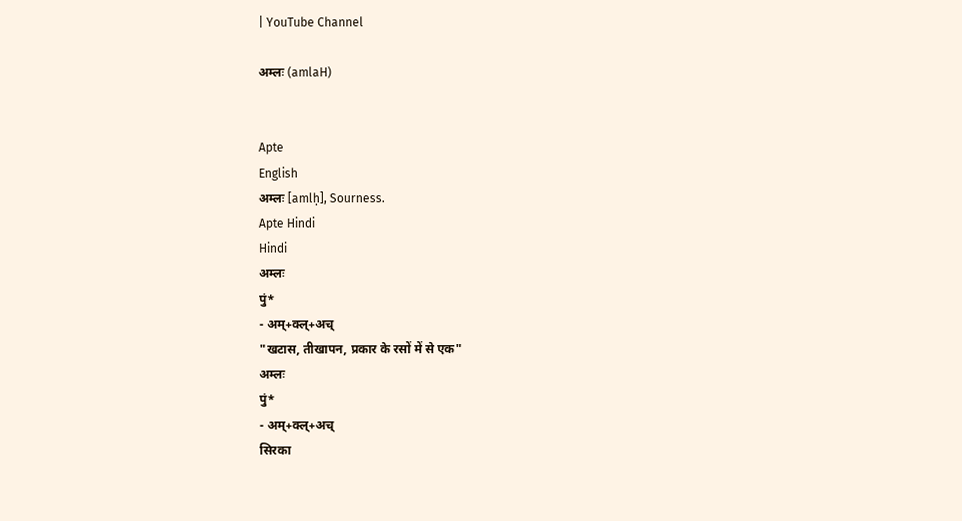| YouTube Channel

अम्लः (amlaH)


Apte
English
अम्लः [amlḥ], Sourness.
Apte Hindi
Hindi
अम्लः
पुं*
- अम्+क्ल्+अच्
"खटास, तीखापन, प्रकार के रसों में से एक"
अम्लः
पुं*
- अम्+क्ल्+अच्
सिरका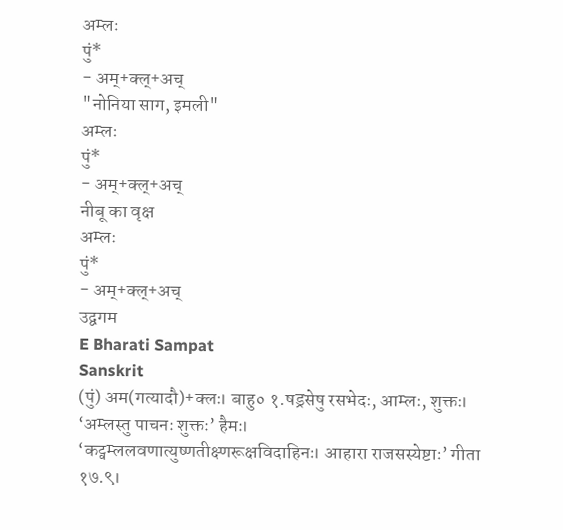अम्लः
पुं*
- अम्+क्ल्+अच्
"नोनिया साग, इमली"
अम्लः
पुं*
- अम्+क्ल्+अच्
नीबू का वृक्ष
अम्लः
पुं*
- अम्+क्ल्+अच्
उद्वगम
E Bharati Sampat
Sanskrit
(पुं) अम(गत्यादौ)+क्लः। बाहु० १.षड्रसेषु रसभेदः, आम्लः, शुक्तः। ‘अम्लस्तु पाचनः शुक्तः’ हैमः। ‘कट्वम्ललवणात्युष्णतीक्ष्णरूक्षविदाहिनः। आहारा राजसस्येष्टाः’ गीता १७.९।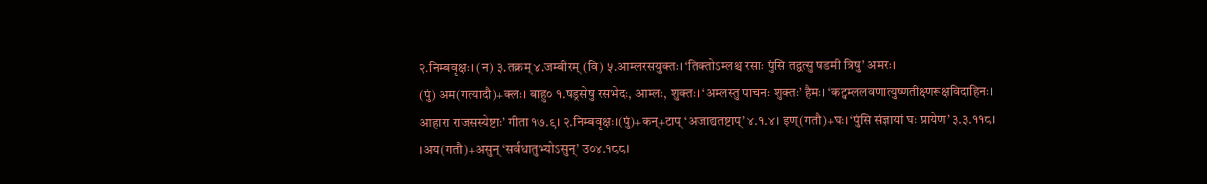२.निम्बवृक्षः। (न) ३.तक्रम् ४.जम्बीरम् (वि) ५.आम्लरसयुक्तः। ‘तिक्तोऽम्लश्च रसाः पुंसि तद्वत्सु षडमी त्रिषु’ अमरः।
(पुं) अम(गत्यादौ)+क्लः। बाहु० १.षड्रसेषु रसभेदः, आम्लः, शुक्तः। ‘अम्लस्तु पाचनः शुक्तः’ हैमः। ‘कट्वम्ललवणात्युष्णतीक्ष्णरूक्षविदाहिनः। आहारा राजसस्येष्टाः’ गीता १७.९। २.निम्बवृक्षः।(पुं)+कन्+टाप् ‘अजाद्यतष्टाप्’ ४.१.४। इण्(गतौ)+घः। ‘पुंसि संज्ञायां घः प्रायेण’ ३.३.११८। ।अय(गतौ)+असुन् ‘सर्वधातुभ्योऽसुन्’ उ०४.१८८।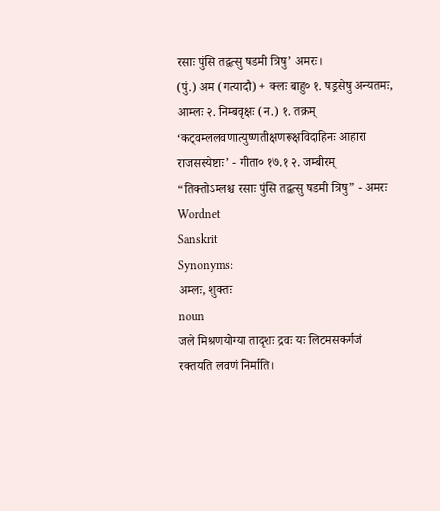रसाः पुंसि तद्वत्सु षडमी त्रिषु’ अमरः।
(पुं.) अम (गत्यादौ) + क्लः बाहु० १. षड्रसेषु अन्यतमः, आम्लः २. निम्बवृक्षः (न.) १. तक्रम् ‘कट्वम्ललवणात्युष्णतीक्षणरूक्षविदाहिनः आहारा राजसस्येष्टाः’ - गीता० १७.१ २. जम्बीरम् “तिक्तोऽम्लश्च रसाः पुंसि तद्वत्सु षडमी त्रिषु” - अमरः
Wordnet
Sanskrit
Synonyms:
अम्लः, शुक्तः
noun
जले मिश्रणयोग्या तादृशः द्रवः यः लिटमसकर्गजं रक्तयति लवणं निर्माति।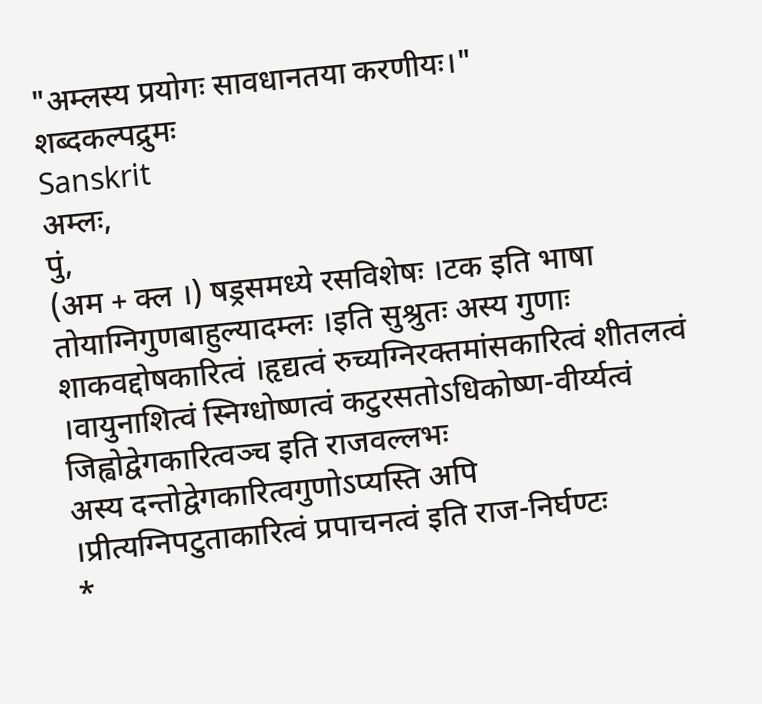"अम्लस्य प्रयोगः सावधानतया करणीयः।"
शब्दकल्पद्रुमः
Sanskrit
अम्लः,
पुं,
(अम + क्ल ।) षड्रसमध्ये रसविशेषः ।टक इति भाषा तोयाग्निगुणबाहुल्यादम्लः ।इति सुश्रुतः अस्य गुणाः शाकवद्दोषकारित्वं ।हृद्यत्वं रुच्यग्निरक्तमांसकारित्वं शीतलत्वं ।वायुनाशित्वं स्निग्धोष्णत्वं कटुरसतोऽधिकोष्ण-वीर्य्यत्वं जिह्वोद्वेगकारित्वञ्च इति राजवल्लभः
अस्य दन्तोद्वेगकारित्वगुणोऽप्यस्ति अपि ।प्रीत्यग्निपटुताकारित्वं प्रपाचनत्वं इति राज-निर्घण्टः
*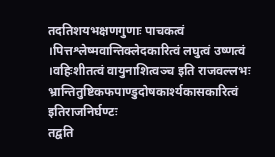तदतिशयभक्षणगुणाः पाचकत्वं ।पित्तश्लेष्मवान्तिक्लेदकारित्वं लघुत्वं उष्णत्वं ।वहिःशीतत्वं वायुनाशित्वञ्च इति राजवल्लभः
भ्रान्तितुष्टिकफपाण्डुदोषकार्श्यकासकारित्वं इतिराजनिर्घण्टः
तद्वति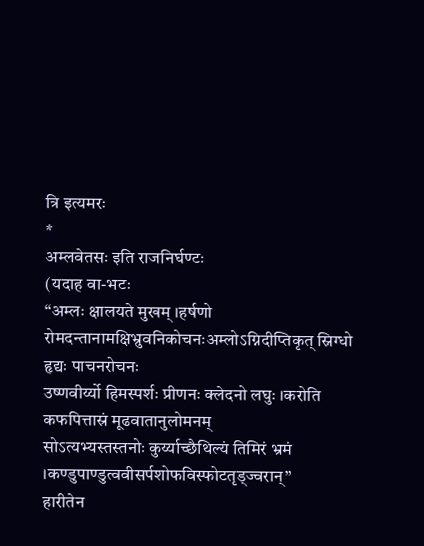त्रि इत्यमरः
*
अम्लवेतसः इति राजनिर्घण्टः
(यदाह वा-भटः
“अम्लः क्षालयते मुखम् ।हर्षणो रोमदन्तानामक्षिभ्रुवनिकोचनःअम्लोऽग्निदीप्तिकृत् स्निग्धो हृद्यः पाचनरोचनः
उष्णवीर्य्यो हिमस्पर्शः प्रीणनः क्लेदनो लघुः ।करोति कफपित्तास्रं मूढवातानुलोमनम्
सोऽत्यभ्यस्तस्तनोः कुर्य्याच्छैथिल्यं तिमिरं भ्रमं ।कण्डुपाण्डुत्ववीसर्पशोफविस्फोटतृड्ज्वरान्”
हारीतेन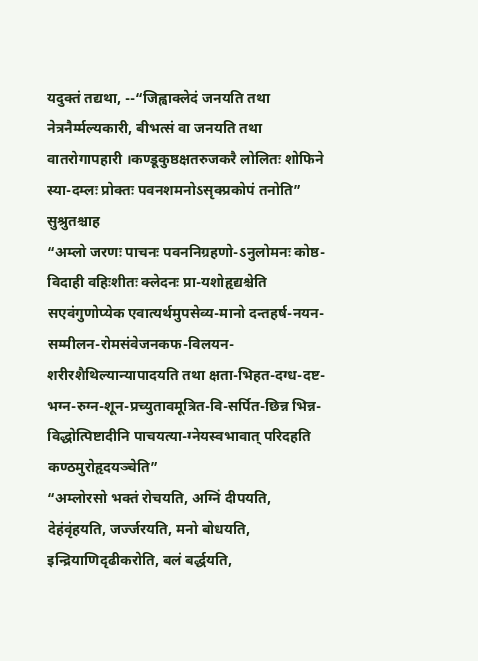यदुक्तं तद्यथा, --“जिह्वाक्लेदं जनयति तथा नेत्रनैर्म्मल्यकारी, बीभत्सं वा जनयति तथा वातरोगापहारी ।कण्डूकुष्ठक्षतरुजकरै लोलितः शोफिने स्या-दम्लः प्रोक्तः पवनशमनोऽसृक्प्रकोपं तनोति”
सुश्रुतश्चाह
“अम्लो जरणः पाचनः पवननिग्रहणो-ऽनुलोमनः कोष्ठ-विदाही वहिःशीतः क्लेदनः प्रा-यशोहृद्यश्चेति सएवंगुणोप्येक एवात्यर्थमुपसेव्य-मानो दन्तहर्ष-नयन-सम्मीलन-रोमसंवेजनकफ-विलयन-शरीरशैथिल्यान्यापादयति तथा क्षता-भिहत-दग्ध-दष्ट-भग्न-रुग्न-शून-प्रच्युतावमूत्रित-वि-सर्पित-छिन्न भिन्न-विद्धोत्पिष्टादीनि पाचयत्या-ग्नेयस्वभावात् परिदहति कण्ठमुरोहृदयञ्चेति”
“अम्लोरसो भक्तं रोचयति, अग्निं दीपयति, देहंवृंहयति, जर्ज्जरयति, मनो बोधयति, इन्द्रियाणिदृढीकरोति, बलं बर्द्धयति,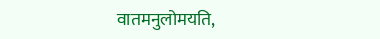वातमनुलोमयति,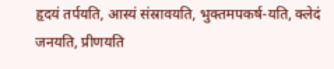हृदयं तर्पयति, आस्यं संस्रावयति, भुक्तमपकर्ष-यति, क्लेदं जनयति, प्रीणयति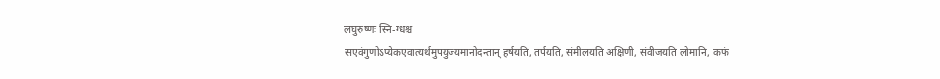लघुरुष्णः स्नि-ग्धश्च
सएवंगुणोऽप्येकएवात्यर्थमुपयुज्यमानोदन्तान् हर्षयति, तर्पयति, संमीलयति अक्षिणी, संवीजयति लोमानि, कफं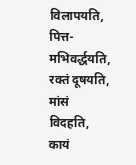विलापयति, पित्त-मभिवर्द्धयति, रक्तं दूषयति, मांसं विदहति, कायं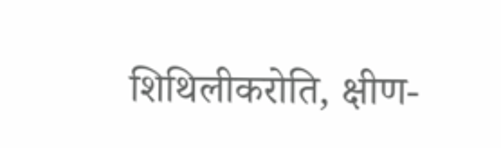शिथिलीकरोति, क्षीण-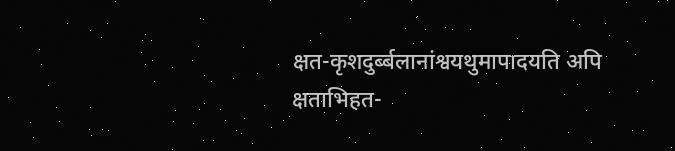क्षत-कृशदुर्ब्बलानांश्वयथुमापादयति अपि क्षताभिहत-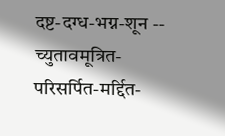दष्ट-दग्ध-भग्न-शून -- च्युतावमूत्रित-परिसर्पित-मर्द्दित-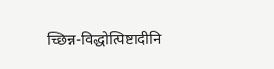च्छिन्न-विद्धोत्पिष्टादीनि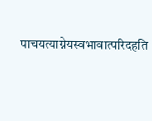पाचयत्याग्नेयस्वभावात्परिदहति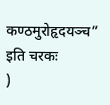कण्ठमुरोहृदयञ्च”
इति चरकः
)